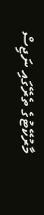މާރުކޭޓުގެ ތެރޭގައި ނަޖިސް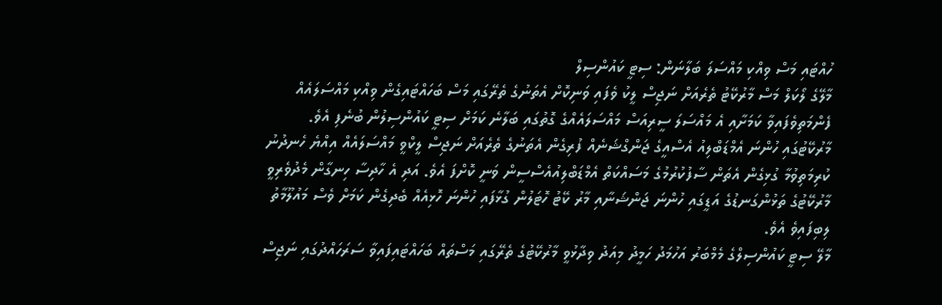ހުއްޓައި މަސް ވިއްކި މައްސަލަ ބަލާނަން: ސިޓީ ކައުންސިލް
މާލޭގެ ލޯކަލް މަސް މާރުކޭޓު ތެރެއަށް ނަޖިސް ލީކު ވެފައި ވަނިކޮށް އެތަނުގެ ތެރޭގައި މަސް ބަހައްޓައިގެން ވިއްކި މައްސަލައެއް ފެންމަތިވެފައިވާ ކަމަށާއި އެ މައްސަލަ ސީރިއަސް މައްސަލައެއްގެ ގޮތުގައި ބަލާނެ ކަމަށް ސިޓީ ކައުންސިލުން ބުނެފި އެވެ.
މާރުކޭޓުގައި ހުންނަ އެމްޑަބްލިއު އެސްއީގެ ޖަންގްޝަނެއް ފުރިގެން އެތަނުގެ ތެރެއަށް ނަޖިސް ލީކްވީ މައްސަލައެއް އިއްޔެ ހެނދުނު ކުރިމަތިވުމާ ގުޅިގެން އެތަން ސާފުކުރުމުގެ މަސައްކަތް އެމްޑަބްލިއުއެސްސީން ވަނީ ކޮށްފަ އެވެ. އަދި އެ ހާދިސާ ހިނގާން މެދުވެރިވީ މާރުކޭޓުގެ ތަޅުންގަނޑުގެ އަޑީގައި ހުންނަ ޖަންޝަނާއި މާރު ކޭޓު ހޮޓަލުން ގުޅާފައި ހުންނަ ހޮޅިއެއް ބެދިގެން ކަމަށް ވެސް މައުލޫމާތު ލިބިފައިވެ އެވެ.
މާލޭ ސިޓީ ކައުންސިލްގެ މެމްބަރު އަހުމަދު ހަމީދު މިއަދު ވިދާޅުވީ މާރުކޭޓުގެ ތެރޭގައި މަސްތައް ބަހައްޓައިފައިވާ ސަރަހައްދުގައި ނަޖިސް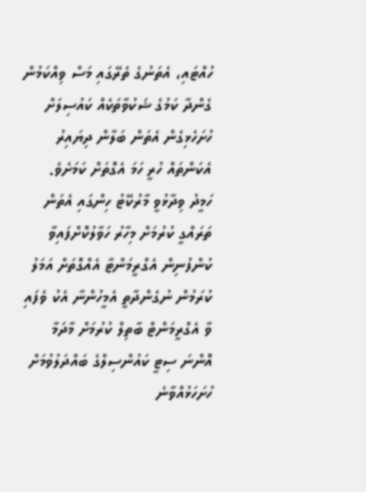ހުއްޓައި، އެތަނުގެ ތެރޭގައި މަސް ވިއްކަމުން ގެންދާ ކަމުގެ ޝަކުވާތަކެއް ކައުސިލަށް ހުށަހެޅިގެން އެތަން ބަލާން ދިޔައިރު އެކަންތައް ހުރީ ހަމަ އެގޮތަށް ކަމަށެވެ.
ހަމީދު ވިދާޅުވީ މާރުކޭޓު ހިންގައި އެތަން ތަރައްގީ ކުރުމަށް މިހާރު ހަވާލުކޮށްފައިވާ ކުންފުނިން އެގްރީމަންޓާ އެއްގޮތަށް އަމަލު ކުރަމުން ނުގެންދާތީ އެމީހުންނާ އެކު ވެފައި ވާ އެގްރީމަންޓް ބާތިލް ކުރުމަށް މާދަމާ އޮންނަ ސިޓީ ކައުންސިލްގެ ބައްދަލުވުމަށް ހުށަހަޅުއްވާނެ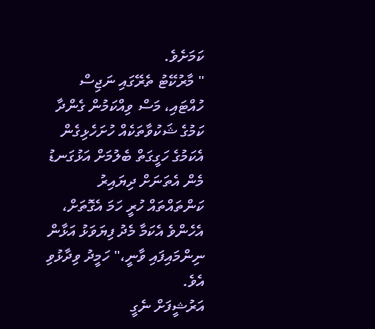ކަމަށެވެ.
" މާރުކޭޓު ތެރޭގައި ނަޖިސް ހުއްޓައި، މަސް ވިއްކަމުން ގެންދާ ކަމުގެ ޝަކުވާތަކެއް ހުށަހެޅިގެން އެކަމުގެ ހަގީގަތް ބެލުމަށް އަޅުގަނޑު މެން އެތަނަށް ދިޔައިރު ކަންތައްތައް ހުރީ ހަމަ އެގޮތަށް، އެހެންވެ އެކަމާ މެދު ފިޔަވަޅު އަޅާން ނިންމައިފައި ވާނީ،" ހަމީދު ވިދާޅުވި އެވެ.
އަރުޝީފަށް ނެގީ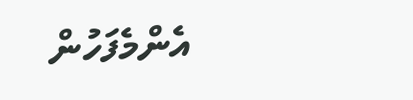އެންމެފަހުން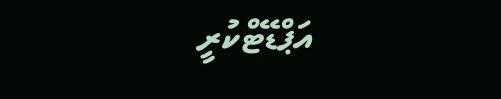އަޕްޑޭޓްކުރީ